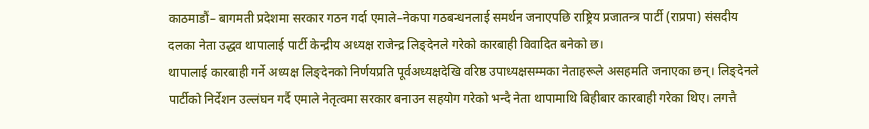काठमाडौं– बागमती प्रदेशमा सरकार गठन गर्दा एमाले–नेकपा गठबन्धनलाई समर्थन जनाएपछि राष्ट्रिय प्रजातन्त्र पार्टी (राप्रपा) संसदीय दलका नेता उद्धव थापालाई पार्टी केन्द्रीय अध्यक्ष राजेन्द्र लिङ्देनले गरेको कारबाही विवादित बनेको छ।
थापालाई कारबाही गर्ने अध्यक्ष लिङ्देनको निर्णयप्रति पूर्वअध्यक्षदेखि वरिष्ठ उपाध्यक्षसम्मका नेताहरूले असहमति जनाएका छन्। लिङ्देनले पार्टीको निर्देशन उल्लंघन गर्दै एमाले नेतृत्वमा सरकार बनाउन सहयोग गरेको भन्दै नेता थापामाथि बिहीबार कारबाही गरेका थिए। लगत्तै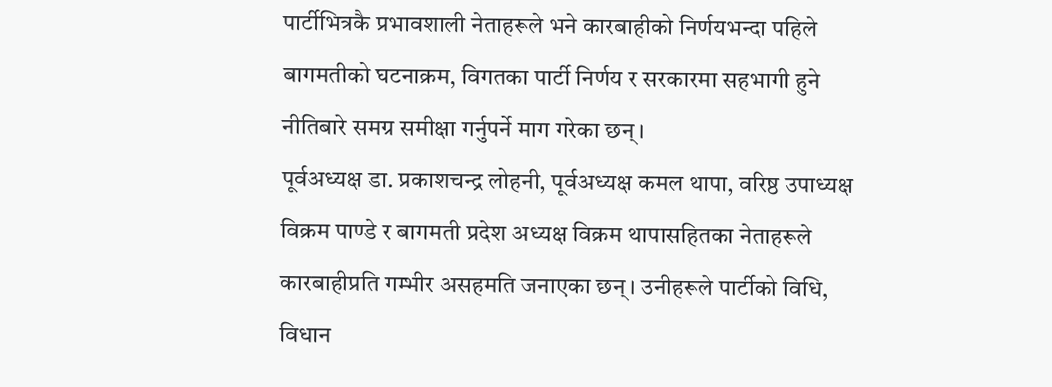पार्टीभित्रकै प्रभावशाली नेताहरूले भने कारबाहीको निर्णयभन्दा पहिले बागमतीको घटनाक्रम, विगतका पार्टी निर्णय र सरकारमा सहभागी हुने नीतिबारे समग्र समीक्षा गर्नुपर्ने माग गरेका छन्।
पूर्वअध्यक्ष डा. प्रकाशचन्द्र लोहनी, पूर्वअध्यक्ष कमल थापा, वरिष्ठ उपाध्यक्ष विक्रम पाण्डे र बागमती प्रदेश अध्यक्ष विक्रम थापासहितका नेताहरूले कारबाहीप्रति गम्भीर असहमति जनाएका छन्। उनीहरूले पार्टीको विधि, विधान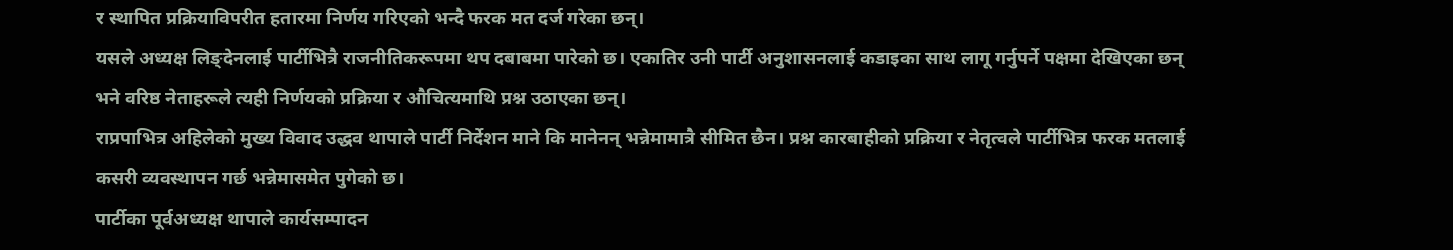र स्थापित प्रक्रियाविपरीत हतारमा निर्णय गरिएको भन्दै फरक मत दर्ज गरेका छन्।
यसले अध्यक्ष लिङ्देनलाई पार्टीभित्रै राजनीतिकरूपमा थप दबाबमा पारेको छ। एकातिर उनी पार्टी अनुशासनलाई कडाइका साथ लागू गर्नुपर्ने पक्षमा देखिएका छन् भने वरिष्ठ नेताहरूले त्यही निर्णयको प्रक्रिया र औचित्यमाथि प्रश्न उठाएका छन्।
राप्रपाभित्र अहिलेको मुख्य विवाद उद्धव थापाले पार्टी निर्देशन माने कि मानेनन् भन्नेमामात्रै सीमित छैन। प्रश्न कारबाहीको प्रक्रिया र नेतृत्वले पार्टीभित्र फरक मतलाई कसरी व्यवस्थापन गर्छ भन्नेमासमेत पुगेको छ।
पार्टीका पूर्वअध्यक्ष थापाले कार्यसम्पादन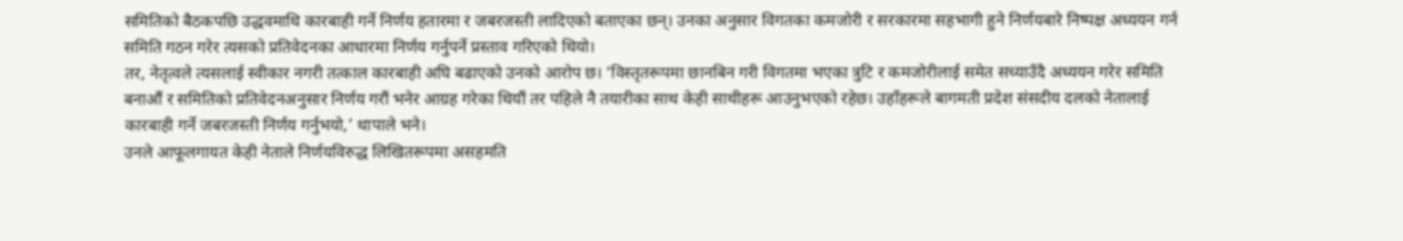समितिको बैठकपछि उद्धवमाथि कारबाही गर्ने निर्णय हतारमा र जबरजस्ती लादिएको बताएका छन्। उनका अनुसार विगतका कमजोरी र सरकारमा सहभागी हुने निर्णयबारे निष्पक्ष अध्ययन गर्न समिति गठन गरेर त्यसको प्रतिवेदनका आधारमा निर्णय गर्नुपर्ने प्रस्ताव गरिएको थियो।
तर, नेतृत्वले त्यसलाई स्वीकार नगरी तत्काल कारबाही अघि बढाएको उनको आरोप छ। ‘विस्तृतरूपमा छानबिन गरी विगतमा भएका त्रुटि र कमजोरीलाई समेत सच्याउँदै अध्ययन गरेर समिति बनाऔं र समितिको प्रतिवेदनअनुसार निर्णय गरौं भनेर आग्रह गरेका थियौं तर पहिले नै तयारीका साथ केही साथीहरू आउनुभएको रहेछ। उहाँहरूले बागमती प्रदेश संसदीय दलको नेतालाई कारबाही गर्ने जबरजस्ती निर्णय गर्नुभयो,’ थापाले भने।
उनले आफूलगायत केही नेताले निर्णयविरुद्ध लिखितरूपमा असहमति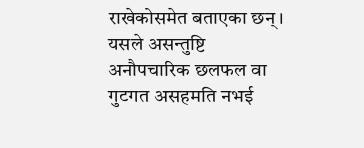राखेकोसमेत बताएका छन्। यसले असन्तुष्टि अनौपचारिक छलफल वा गुटगत असहमति नभई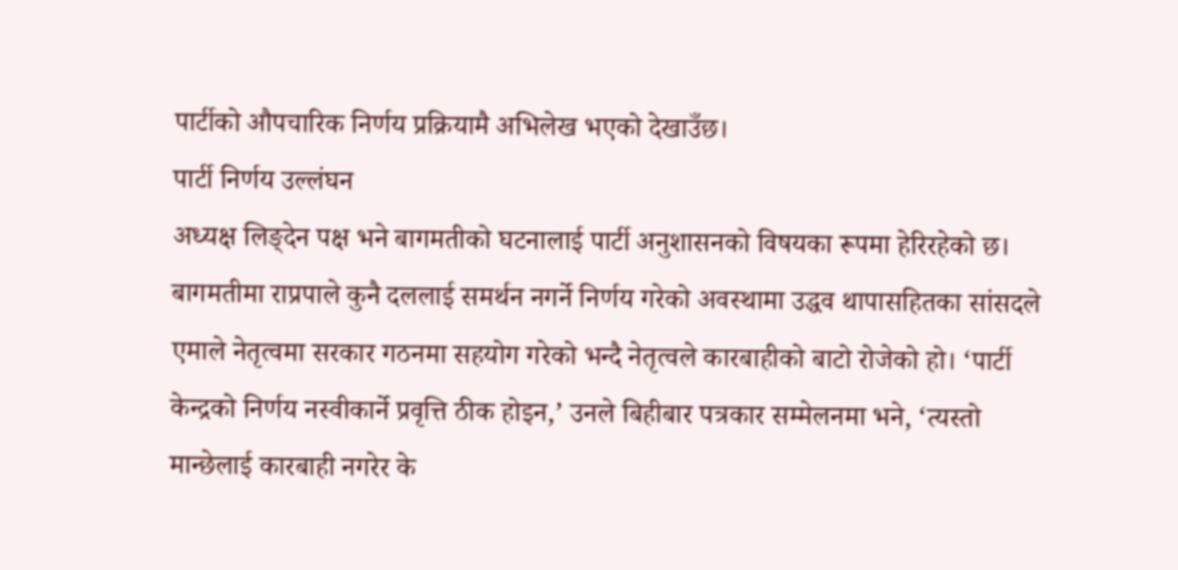पार्टीको औपचारिक निर्णय प्रक्रियामै अभिलेख भएको देखाउँछ।
पार्टी निर्णय उल्लंघन
अध्यक्ष लिङ्देन पक्ष भने बागमतीको घटनालाई पार्टी अनुशासनको विषयका रूपमा हेरिरहेको छ। बागमतीमा राप्रपाले कुनै दललाई समर्थन नगर्ने निर्णय गरेको अवस्थामा उद्धव थापासहितका सांसदले एमाले नेतृत्वमा सरकार गठनमा सहयोग गरेको भन्दै नेतृत्वले कारबाहीको बाटो रोजेको हो। ‘पार्टी केन्द्रको निर्णय नस्वीकार्ने प्रवृत्ति ठीक होइन,’ उनले बिहीबार पत्रकार सम्मेलनमा भने, ‘त्यस्तो मान्छेलाई कारबाही नगरेर के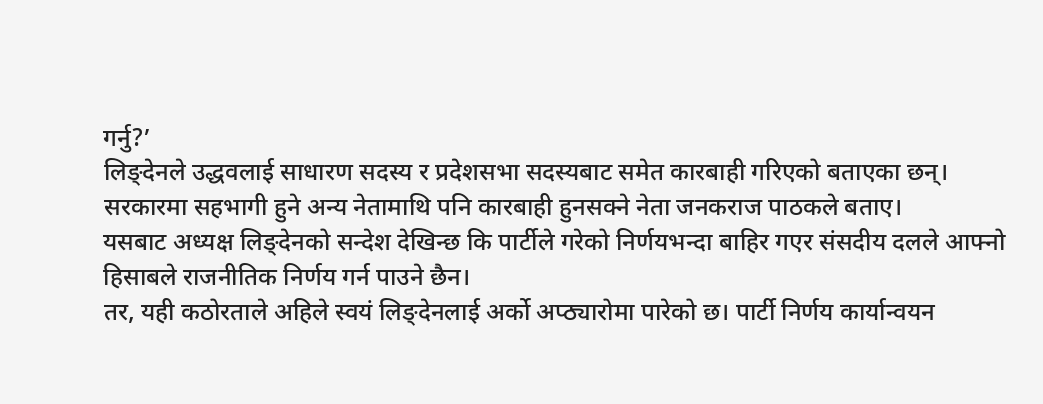गर्नु?’
लिङ्देनले उद्धवलाई साधारण सदस्य र प्रदेशसभा सदस्यबाट समेत कारबाही गरिएको बताएका छन्। सरकारमा सहभागी हुने अन्य नेतामाथि पनि कारबाही हुनसक्ने नेता जनकराज पाठकले बताए।
यसबाट अध्यक्ष लिङ्देनको सन्देश देखिन्छ कि पार्टीले गरेको निर्णयभन्दा बाहिर गएर संसदीय दलले आफ्नो हिसाबले राजनीतिक निर्णय गर्न पाउने छैन।
तर, यही कठोरताले अहिले स्वयं लिङ्देनलाई अर्को अप्ठ्यारोमा पारेको छ। पार्टी निर्णय कार्यान्वयन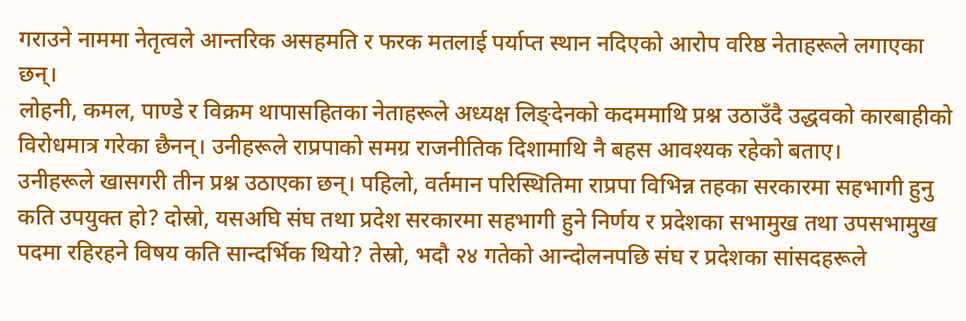गराउने नाममा नेतृत्वले आन्तरिक असहमति र फरक मतलाई पर्याप्त स्थान नदिएको आरोप वरिष्ठ नेताहरूले लगाएका छन्।
लोहनी, कमल, पाण्डे र विक्रम थापासहितका नेताहरूले अध्यक्ष लिङ्देनको कदममाथि प्रश्न उठाउँदै उद्धवको कारबाहीको विरोधमात्र गरेका छैनन्। उनीहरूले राप्रपाको समग्र राजनीतिक दिशामाथि नै बहस आवश्यक रहेको बताए।
उनीहरूले खासगरी तीन प्रश्न उठाएका छन्। पहिलो, वर्तमान परिस्थितिमा राप्रपा विभिन्न तहका सरकारमा सहभागी हुनु कति उपयुक्त हो? दोस्रो, यसअघि संघ तथा प्रदेश सरकारमा सहभागी हुने निर्णय र प्रदेशका सभामुख तथा उपसभामुख पदमा रहिरहने विषय कति सान्दर्भिक थियो? तेस्रो, भदौ २४ गतेको आन्दोलनपछि संघ र प्रदेशका सांसदहरूले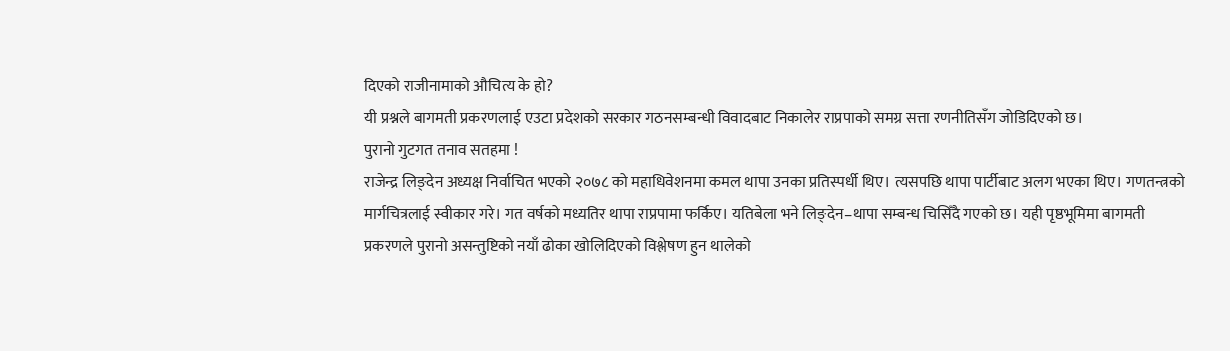दिएको राजीनामाको औचित्य के हो?
यी प्रश्नले बागमती प्रकरणलाई एउटा प्रदेशको सरकार गठनसम्बन्धी विवादबाट निकालेर राप्रपाको समग्र सत्ता रणनीतिसँग जोडिदिएको छ।
पुरानो गुटगत तनाव सतहमा !
राजेन्द्र लिङ्देन अध्यक्ष निर्वाचित भएको २०७८ को महाधिवेशनमा कमल थापा उनका प्रतिस्पर्धी थिए। त्यसपछि थापा पार्टीबाट अलग भएका थिए। गणतन्त्रको मार्गचित्रलाई स्वीकार गरे। गत वर्षको मध्यतिर थापा राप्रपामा फर्किए। यतिबेला भने लिङ्देन–थापा सम्बन्ध चिसिँदै गएको छ। यही पृष्ठभूमिमा बागमती प्रकरणले पुरानो असन्तुष्टिको नयाँ ढोका खोलिदिएको विश्लेषण हुन थालेको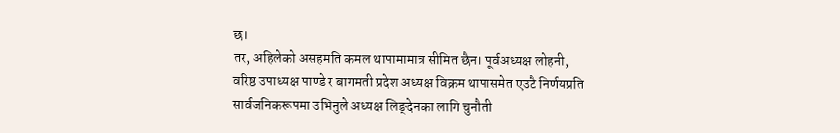छ।
तर, अहिलेको असहमति कमल थापामामात्र सीमित छैन। पूर्वअध्यक्ष लोहनी, वरिष्ठ उपाध्यक्ष पाण्डे र बागमती प्रदेश अध्यक्ष विक्रम थापासमेत एउटै निर्णयप्रति सार्वजनिकरूपमा उभिनुले अध्यक्ष लिङ्देनका लागि चुनौती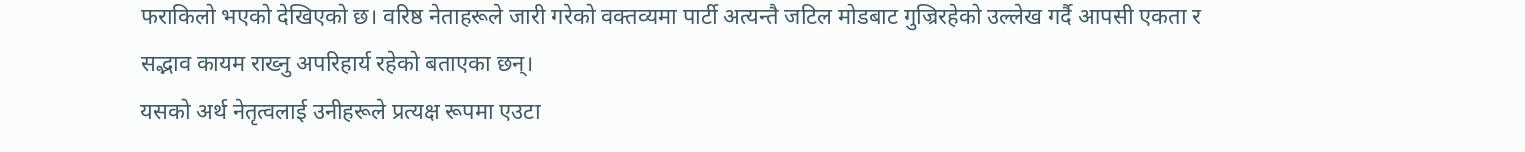फराकिलो भएको देखिएको छ। वरिष्ठ नेताहरूले जारी गरेको वक्तव्यमा पार्टी अत्यन्तै जटिल मोडबाट गुज्रिरहेको उल्लेख गर्दै आपसी एकता र सद्भाव कायम राख्नु अपरिहार्य रहेको बताएका छन्।
यसको अर्थ नेतृत्वलाई उनीहरूले प्रत्यक्ष रूपमा एउटा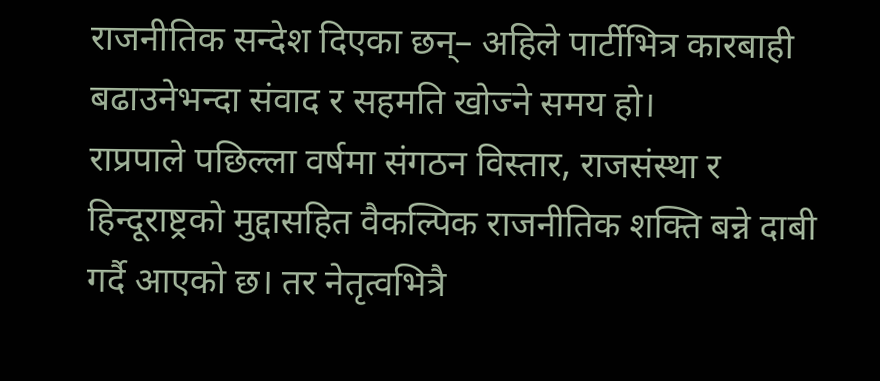राजनीतिक सन्देश दिएका छन्– अहिले पार्टीभित्र कारबाही बढाउनेभन्दा संवाद र सहमति खोज्ने समय हो।
राप्रपाले पछिल्ला वर्षमा संगठन विस्तार, राजसंस्था र हिन्दूराष्ट्रको मुद्दासहित वैकल्पिक राजनीतिक शक्ति बन्ने दाबी गर्दै आएको छ। तर नेतृत्वभित्रै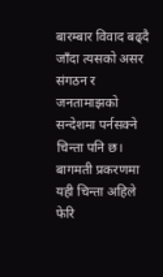बारम्बार विवाद बढ्दै जाँदा त्यसको असर संगठन र जनतामाझको सन्देशमा पर्नसक्ने चिन्ता पनि छ। बागमती प्रकरणमा यही चिन्ता अहिले फेरि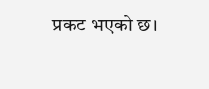प्रकट भएको छ।